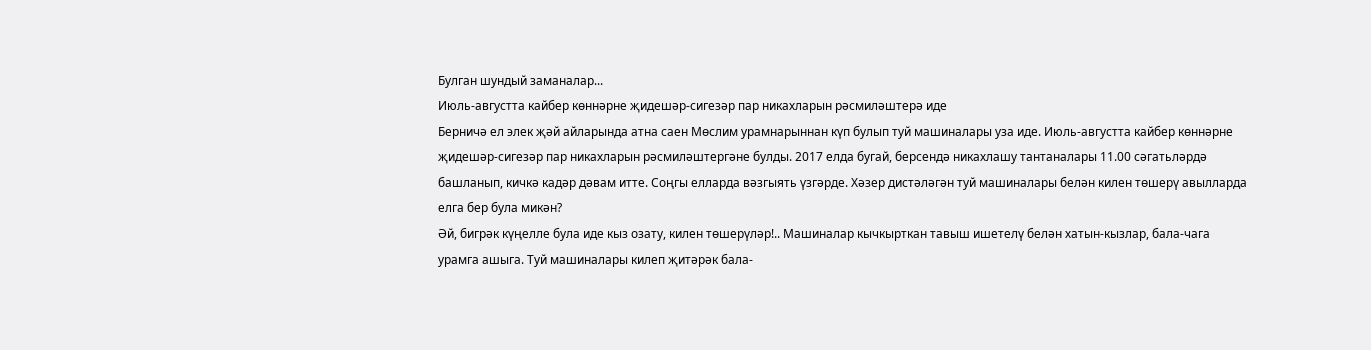Булган шундый заманалар...
Июль-августта кайбер көннәрне җидешәр-сигезәр пар никахларын рәсмиләштерә иде
Берничә ел элек җәй айларында атна саен Мөслим урамнарыннан күп булып туй машиналары уза иде. Июль-августта кайбер көннәрне җидешәр-сигезәр пар никахларын рәсмиләштергәне булды. 2017 елда бугай, берсендә никахлашу тантаналары 11.00 сәгатьләрдә башланып, кичкә кадәр дәвам итте. Соңгы елларда вәзгыять үзгәрде. Хәзер дистәләгән туй машиналары белән килен төшерү авылларда елга бер була микән?
Әй, бигрәк күңелле була иде кыз озату, килен төшерүләр!.. Машиналар кычкырткан тавыш ишетелү белән хатын-кызлар, бала-чага урамга ашыга. Туй машиналары килеп җитәрәк бала-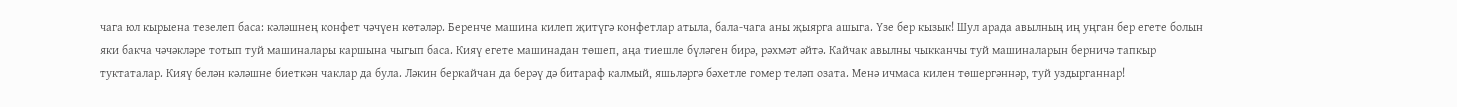чага юл кырыена тезелеп баса: кәләшнең конфет чәчүен көтәләр. Беренче машина килеп җитүгә конфетлар атыла, бала-чага аны җыярга ашыга. Үзе бер кызык! Шул арада авылның иң уңган бер егете болын яки бакча чәчәкләре тотып туй машиналары каршына чыгып баса. Кияү егете машинадан төшеп, аңа тиешле бүләген бирә, рәхмәт әйтә. Кайчак авылны чыкканчы туй машиналарын берничә тапкыр туктаталар. Кияү белән кәләшне биеткән чаклар да була. Ләкин беркайчан да берәү дә битараф калмый, яшьләргә бәхетле гомер теләп озата. Менә ичмаса килен төшергәннәр, туй уздырганнар!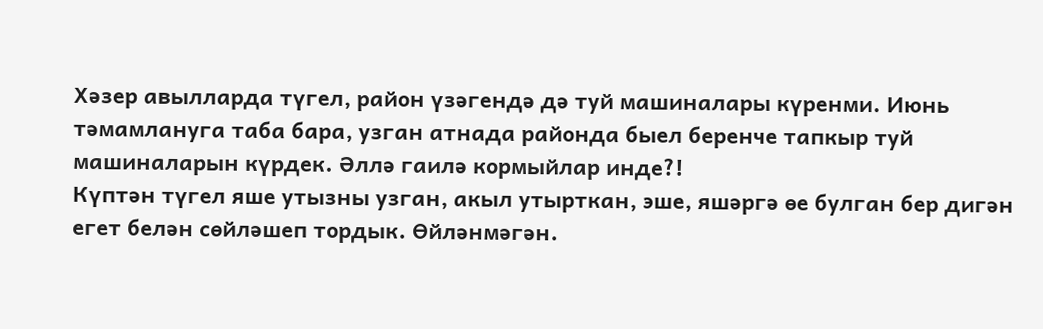Хәзер авылларда түгел, район үзәгендә дә туй машиналары күренми. Июнь тәмамлануга таба бара, узган атнада районда быел беренче тапкыр туй машиналарын күрдек. Әллә гаилә кормыйлар инде?!
Күптән түгел яше утызны узган, акыл утырткан, эше, яшәргә өе булган бер дигән егет белән сөйләшеп тордык. Өйләнмәгән.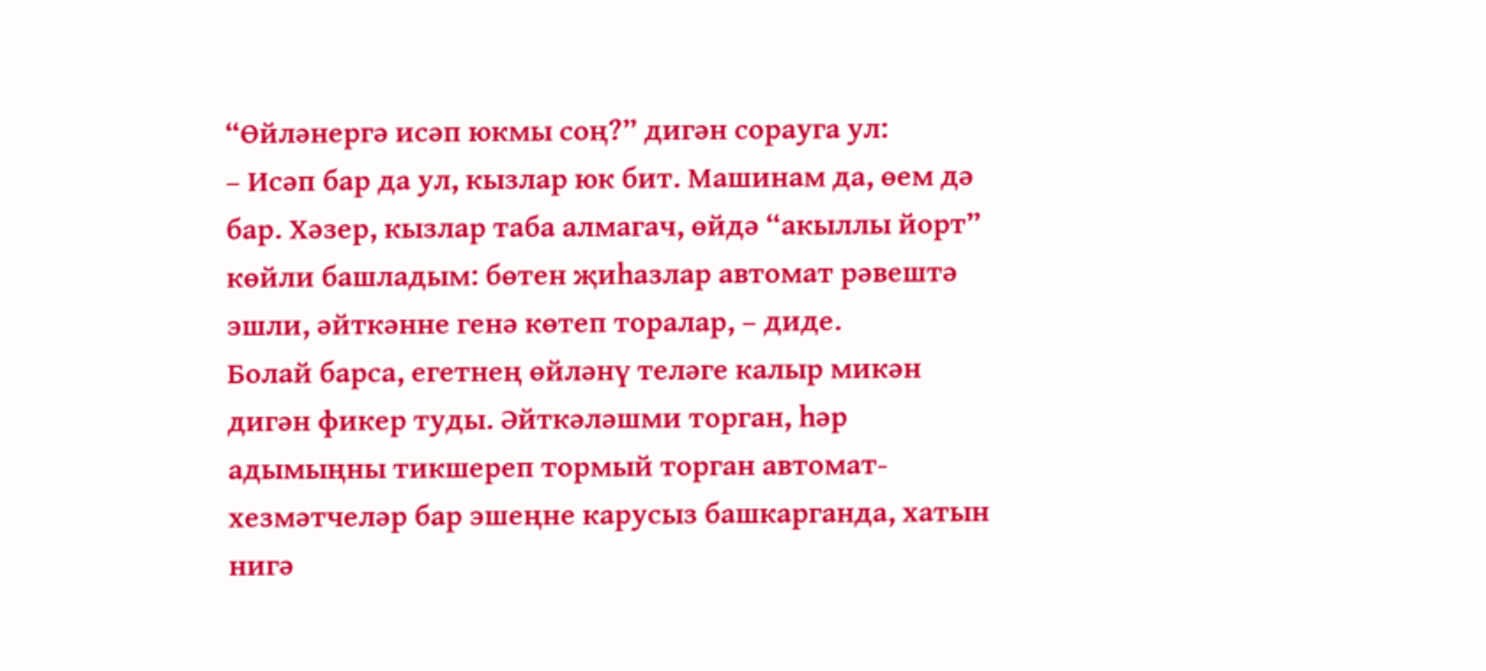“Өйләнергә исәп юкмы соң?” дигән сорауга ул:
– Исәп бар да ул, кызлар юк бит. Машинам да, өем дә бар. Хәзер, кызлар таба алмагач, өйдә “акыллы йорт” көйли башладым: бөтен җиһазлар автомат рәвештә эшли, әйткәнне генә көтеп торалар, – диде.
Болай барса, егетнең өйләнү теләге калыр микән дигән фикер туды. Әйткәләшми торган, һәр адымыңны тикшереп тормый торган автомат-хезмәтчеләр бар эшеңне карусыз башкарганда, хатын нигә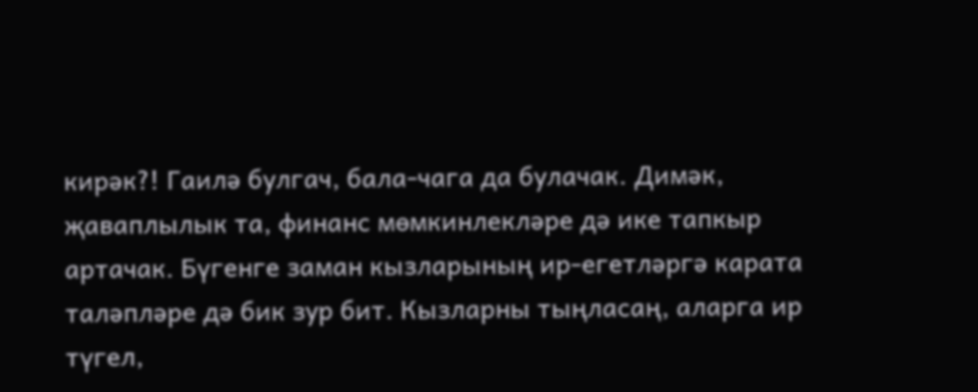кирәк?! Гаилә булгач, бала-чага да булачак. Димәк, җаваплылык та, финанс мөмкинлекләре дә ике тапкыр артачак. Бүгенге заман кызларының ир-егетләргә карата таләпләре дә бик зур бит. Кызларны тыңласаң, аларга ир түгел,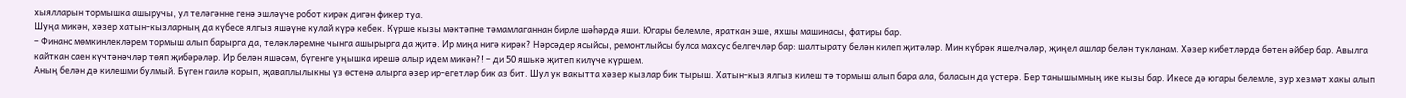хыялларын тормышка ашыручы, ул теләгәнне генә эшләүче робот кирәк дигән фикер туа.
Шуңа микән, хәзер хатын-кызларның да күбесе ялгыз яшәүне кулай күрә кебек. Күрше кызы мәктәпне тәмамлаганнан бирле шәһәрдә яши. Югары белемле, яраткан эше, яхшы машинасы, фатиры бар.
– Финанс мөмкинлекләрем тормыш алып барырга да, теләкләремне чынга ашырырга да җитә. Ир миңа нигә кирәк? Нәрсәдер ясыйсы, ремонтлыйсы булса махсус белгечләр бар: шалтырату белән килеп җитәләр. Мин күбрәк яшелчәләр, җиңел ашлар белән тукланам. Хәзер кибетләрдә бөтен әйбер бар. Авылга кайткан саен күчтәнәчләр төяп җибәрәләр. Ир белән яшәсәм, бүгенге уңышка ирешә алыр идем микән?! – ди 50 яшькә җитеп килүче күршем.
Аның белән дә килешми булмый. Бүген гаилә корып, җаваплылыкны үз өстенә алырга әзер ир-егетләр бик аз бит. Шул ук вакытта хәзер кызлар бик тырыш. Хатын-кыз ялгыз килеш тә тормыш алып бара ала, баласын да үстерә. Бер танышымның ике кызы бар. Икесе дә югары белемле, зур хезмәт хакы алып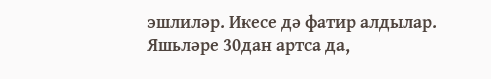эшлиләр. Икесе дә фатир алдылар. Яшьләре 30дан артса да,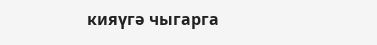кияүгә чыгарга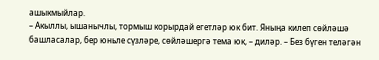ашыкмыйлар.
– Акыллы, ышанычлы, тормыш корырдай егетләр юк бит. Яныңа килеп сөйләшә башласалар, бер юньле сүзләре, сөйләшергә тема юк, – диләр. – Без бүген теләгән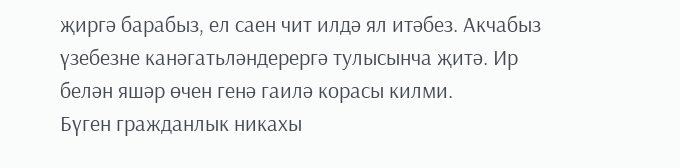җиргә барабыз, ел саен чит илдә ял итәбез. Акчабыз үзебезне канәгатьләндерергә тулысынча җитә. Ир белән яшәр өчен генә гаилә корасы килми.
Бүген гражданлык никахы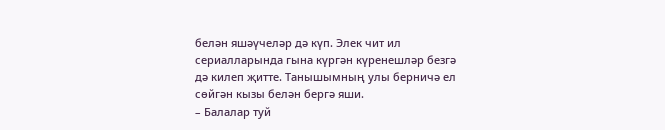белән яшәүчеләр дә күп. Элек чит ил сериалларында гына күргән күренешләр безгә дә килеп җитте. Танышымның улы берничә ел сөйгән кызы белән бергә яши.
– Балалар туй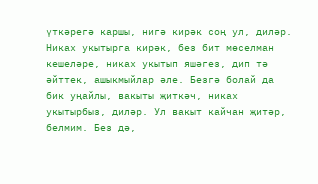үткәрегә каршы, нигә кирәк соң ул, диләр. Никах укытырга кирәк, без бит мөселман кешеләре, никах укытып яшәгез, дип тә әйттек, ашыкмыйлар әле. Безгә болай да бик уңайлы, вакыты җиткәч, никах укытырбыз, диләр. Ул вакыт кайчан җитәр, белмим. Без дә,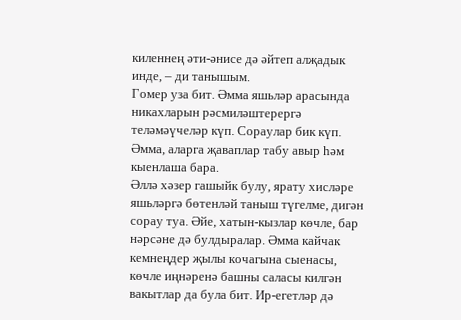киленнең әти-әнисе дә әйтеп алҗадык инде, – ди танышым.
Гомер уза бит. Әмма яшьләр арасында никахларын рәсмиләштерергә теләмәүчеләр күп. Сораулар бик күп. Әмма, аларга җаваплар табу авыр һәм кыенлаша бара.
Әллә хәзер гашыйк булу, ярату хисләре яшьләргә бөтенләй таныш түгелме, дигән сорау туа. Әйе, хатын-кызлар көчле, бар нәрсәне дә булдыралар. Әмма кайчак кемнеңдер җылы кочагына сыенасы, көчле иңнәренә башны саласы килгән вакытлар да була бит. Ир-егетләр дә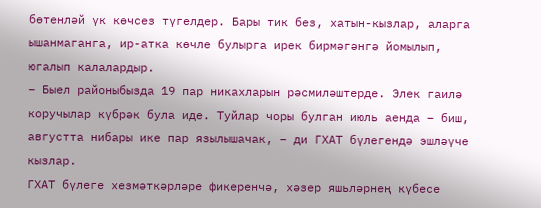бөтенләй үк көчсез түгелдер. Бары тик без, хатын-кызлар, аларга ышанмаганга, ир-атка көчле булырга ирек бирмәгәнгә йомылып, югалып калалардыр.
– Быел районыбызда 19 пар никахларын рәсмиләштерде. Элек гаилә коручылар күбрәк була иде. Туйлар чоры булган июль аенда – биш, августта нибары ике пар язылышачак, – ди ГХАТ бүлегендә эшләүче кызлар.
ГХАТ бүлеге хезмәткәрләре фикеренчә, хәзер яшьләрнең күбесе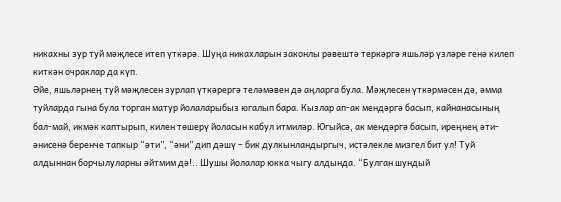никахны зур туй мәҗлесе итеп үткәрә. Шуңа никахларын законлы рәвештә теркәргә яшьләр үзләре генә килеп киткән очраклар да күп.
Әйе, яшьләрнең туй мәҗлесен зурлап үткәрергә теләмәвен дә аңларга була. Мәҗлесен үткәрмәсен дә, әмма туйларда гына була торган матур йолаларыбыз югалып бара. Кызлар ап-ак мендәргә басып, кайнанасының бал-май, икмәк каптырып, килен төшерү йоласын кабул итмиләр. Югыйсә, ак мендәргә басып, иреңнең әти-әнисенә беренче тапкыр “әти”, “әни” дип дәшү – бик дулкынландыргыч, истәлекле мизгел бит ул! Туй алдыннан борчылуларны әйтмим дә!.. Шушы йолалар юкка чыгу алдында. “Булган шундый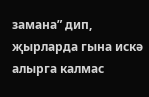замана” дип, җырларда гына искә алырга калмас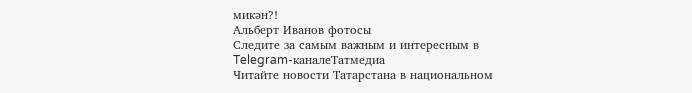микән?!
Альберт Иванов фотосы
Следите за самым важным и интересным в Telegram-каналеТатмедиа
Читайте новости Татарстана в национальном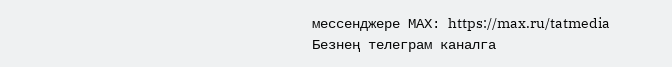мессенджере MАХ: https://max.ru/tatmedia
Безнең телеграм каналга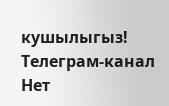кушылыгыз! Телеграм-канал
Нет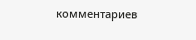комментариев